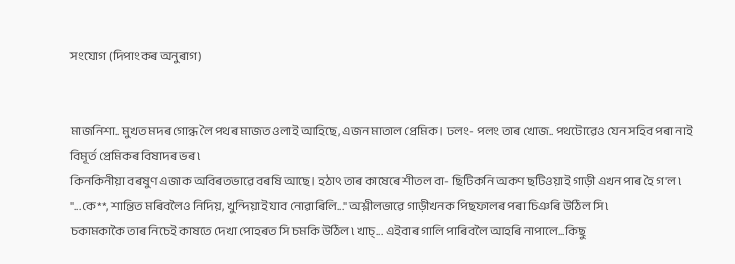সংযোগ (দিপাংকৰ অনুৰাগ)


মাজনিশা.. মুখত মদৰ গোন্ধ লৈ পথৰ মাজত ওলাই আহিছে, এজন মাতাল প্ৰেমিক । ঢলং- পলং তাৰ খোজ.. পথটোৱেও যেন সহিব পৰা নাই বিমূৰ্ত প্ৰেমিকৰ বিষাদৰ ভৰ ৷
কিনকিনীয়া বৰষুণ এজাক অবিৰতভাৱে বৰষি আছে। হঠাৎ তাৰ কাষেৰে শীতল বা- ছিটিকনি অকণ ছটিওয়াই গাড়ী এখন পাৰ হৈ গ'ল ৷
"...কে**, শান্তিত মৰিবলৈও নিদিয়, খুন্দিয়াই যাব নোৱাৰিলি..." অশ্লীলভাৱে গাড়ীখনক পিছফালৰ পৰা চিঞৰি উঠিল সি ৷
চকামকাকৈ তাৰ নিচেই কাষতে দেখা পোহৰত সি চমকি উঠিল ৷ খাচ্... এইবাৰ গালি পাৰিবলৈ আহৰি নাপালে...কিছু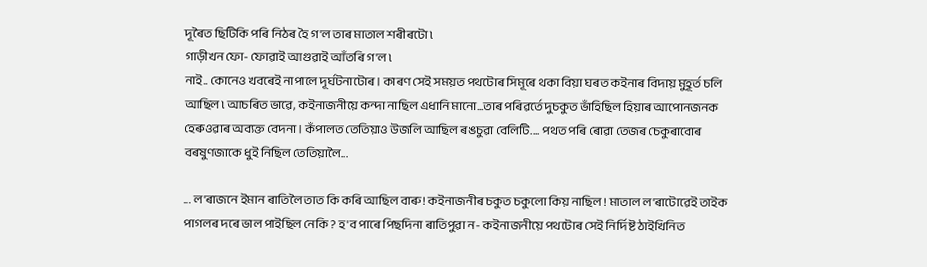দূৰৈত ছিটিকি পৰি নিঠৰ হৈ গ'ল তাৰ মাতাল শৰীৰটো ৷
গাড়ীখন ফো- ফোৱাই আগুৱাই আঁতৰি গ'ল ৷
নাই.. কোনেও খবৰেই নাপালে দূৰ্ঘটনাটোৰ। কাৰণ সেই সময়ত পথটোৰ সিমূৰে থকা বিয়া ঘৰত কইনাৰ বিদায় মুহূৰ্ত চলি আছিল ৷ আচৰিত ভাৱে, কইনাজনীয়ে কন্দা নাছিল এধানি মানো...তাৰ পৰিৱৰ্তে দুচকুত ভাঁহিছিল হিয়াৰ আপোনজনক হেৰুওৱাৰ অব্যক্ত বেদনা । কঁপালত তেতিয়াও উজলি আছিল ৰঙচুৱা বেলিটি.... পথত পৰি ৰোৱা তেজৰ চেকুৰাবোৰ বৰষুণজাকে ধুই নিছিল তেতিয়ালৈ...

... ল'ৰাজনে ইমান ৰাতিলৈ তাত কি কৰি আছিল বাৰু ! কইনাজনীৰ চকুত চকুলো কিয় নাছিল ! মাতাল ল'ৰাটোৱেই তাইক পাগলৰ দৰে ভাল পাইছিল নেকি ? হ'ব পাৰে পিছদিনা ৰাতিপুৱা ন- কইনাজনীয়ে পথটোৰ সেই নিৰ্দিষ্ট ঠাইখিনিত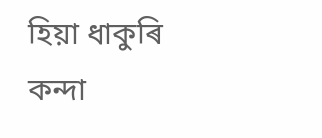হিয়া ধাকুৰি কন্দা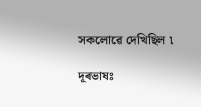সকলোৱে দেখিছিল ৷

দূৰভাষঃ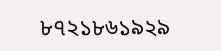৮৭২১৮৬১৯২৯